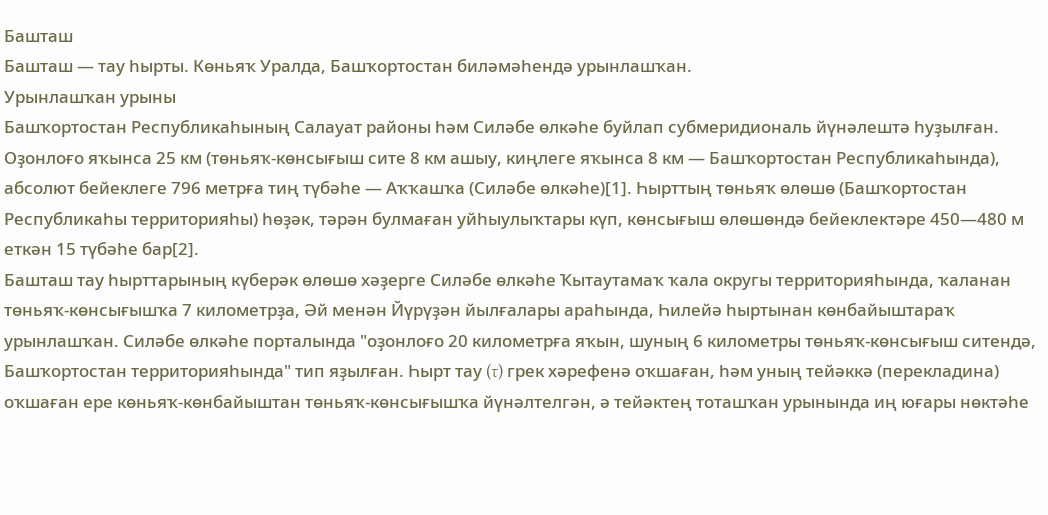Башташ
Башташ — тау һырты. Көньяҡ Уралда, Башҡортостан биләмәһендә урынлашҡан.
Урынлашҡан урыны
Башҡортостан Республикаһының Салауат районы һәм Силәбе өлкәһе буйлап субмеридиональ йүнәлештә һуҙылған. Оҙонлоғо яҡынса 25 км (төньяҡ-көнсығыш сите 8 км ашыу, киңлеге яҡынса 8 км — Башҡортостан Республикаһында), абсолют бейеклеге 796 метрға тиң түбәһе — Аҡҡашҡа (Силәбе өлкәһе)[1]. Һырттың төньяҡ өлөшө (Башҡортостан Республикаһы территорияһы) һөҙәк, тәрән булмаған уйһыулыҡтары күп, көнсығыш өлөшөндә бейеклектәре 450—480 м еткән 15 түбәһе бар[2].
Башташ тау һырттарының күберәк өлөшө хәҙерге Силәбе өлкәһе Ҡытаутамаҡ ҡала округы территорияһында, ҡаланан төньяҡ-көнсығышҡа 7 километрҙа, Әй менән Йүрүҙән йылғалары араһында, Һилейә һыртынан көнбайыштараҡ урынлашҡан. Силәбе өлкәһе порталында "оҙонлоғо 20 километрға яҡын, шуның 6 километры төньяҡ-көнсығыш ситендә, Башҡортостан территорияһында" тип яҙылған. Һырт тау (τ) грек хәрефенә оҡшаған, һәм уның тейәккә (перекладина) оҡшаған ере көньяҡ-көнбайыштан төньяҡ-көнсығышҡа йүнәлтелгән, ә тейәктең тоташҡан урынында иң юғары нөктәһе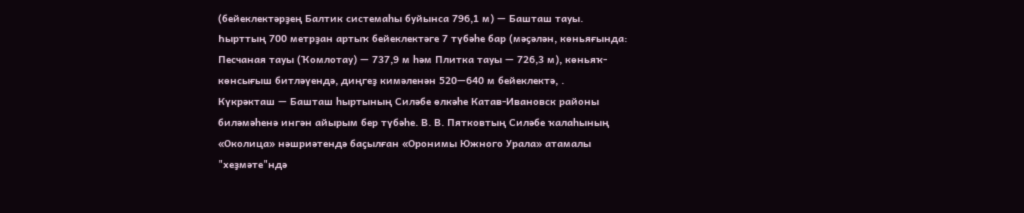(бейеклектәрҙең Балтик системаһы буйынса 796,1 м) — Башташ тауы.
Һырттың 700 метрҙан артыҡ бейеклектәге 7 түбәһе бар (мәҫәлән, көньяғында: Песчаная тауы (Ҡомлотау) — 737,9 м һәм Плитка тауы — 726,3 м), көньяҡ-көнсығыш битләүендә, диңгеҙ кимәленән 520—640 м бейеклектә, .
Күкрәкташ — Башташ һыртының Силәбе өлкәһе Катав-Ивановск районы биләмәһенә ингән айырым бер түбәһе. В. В. Пятковтың Силәбе ҡалаһының «Околица» нәшриәтендә баҫылған «Оронимы Южного Урала» атамалы "хеҙмәте"ндә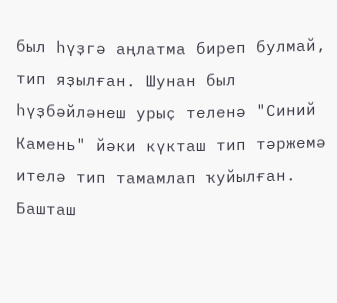был һүҙгә аңлатма биреп булмай, тип яҙылған. Шунан был һүҙбәйләнеш урыҫ теленә "Синий Камень" йәки күкташ тип тәржемә ителә тип тамамлап ҡуйылған.
Башташ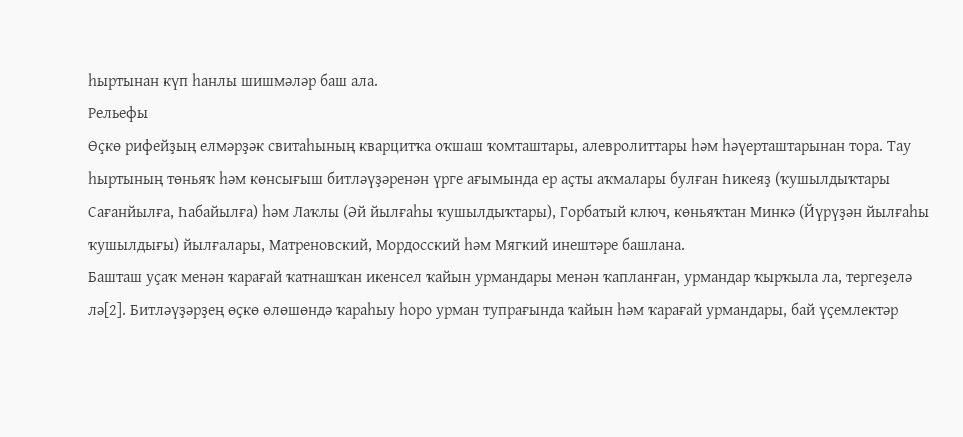һыртынан күп һанлы шишмәләр баш ала.
Рельефы
Өҫкө рифейҙың елмәрҙәк свитаһының кварцитҡа оҡшаш ҡомташтары, алевролиттары һәм һәүерташтарынан тора. Тау һыртының төньяҡ һәм көнсығыш битләүҙәренән үрге ағымында ер аҫты аҡмалары булған Һикеяҙ (ҡушылдыҡтары Сағанйылға, Һабайылға) һәм Лаҡлы (Әй йылғаһы ҡушылдыҡтары), Горбатый ключ, көньяҡтан Минкә (Йүрүҙән йылғаһы ҡушылдығы) йылғалары, Матреновский, Мордосский һәм Мягкий инештәре башлана.
Башташ уҫаҡ менән ҡарағай ҡатнашҡан икенсел ҡайын урмандары менән ҡапланған, урмандар ҡырҡыла ла, тергеҙелә лә[2]. Битләүҙәрҙең өҫкө өлөшөндә ҡараһыу һоро урман тупрағында ҡайын һәм ҡарағай урмандары, бай үҫемлектәр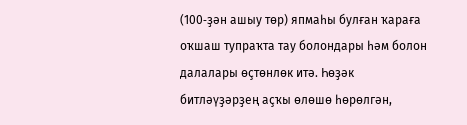(100‑ҙән ашыу төр) япмаһы булған ҡараға оҡшаш тупраҡта тау болондары һәм болон далалары өҫтөнлөк итә. Һөҙәк битләүҙәрҙең аҫҡы өлөшө һөрөлгән,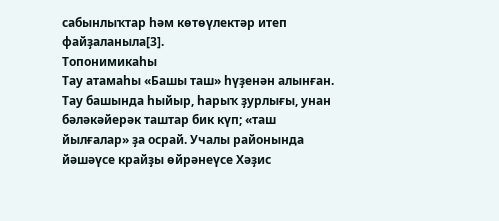сабынлыҡтар һәм көтөүлектәр итеп файҙаланыла[3].
Топонимикаһы
Тау атамаһы «Башы таш» һүҙенән алынған. Тау башында һыйыр, һарыҡ ҙурлығы, унан бәләкәйерәк таштар бик күп; «таш йылғалар» ҙа осрай. Учалы районында йәшәүсе крайҙы өйрәнеүсе Хәҙис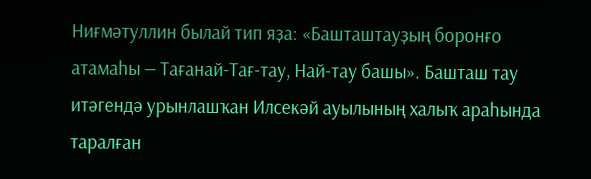Ниғмәтуллин былай тип яҙа: «Башташтауҙың боронғо атамаһы — Тағанай-Тағ-тау, Най-тау башы». Башташ тау итәгендә урынлашҡан Илсекәй ауылының халыҡ араһында таралған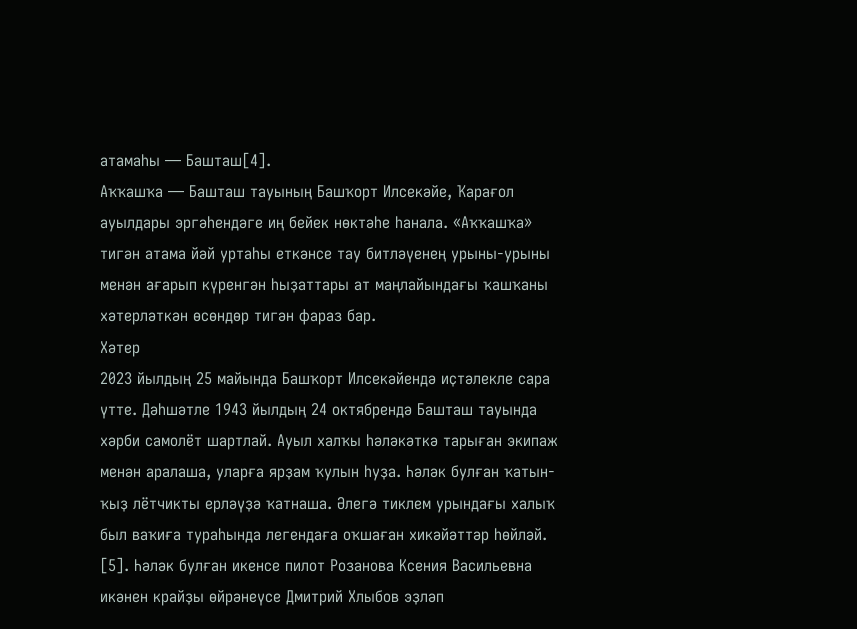атамаһы — Башташ[4].
Аҡҡашҡа — Башташ тауының Башҡорт Илсекәйе, Ҡарағол ауылдары эргәһендәге иң бейек нөктәһе һанала. «Аҡҡашҡа» тигән атама йәй уртаһы еткәнсе тау битләүенең урыны-урыны менән ағарып күренгән һыҙаттары ат маңлайындағы ҡашҡаны хәтерләткән өсөндөр тигән фараз бар.
Хәтер
2023 йылдың 25 майында Башҡорт Илсекәйендә иҫтәлекле сара үтте. Дәһшәтле 1943 йылдың 24 октябрендә Башташ тауында хәрби самолёт шартлай. Ауыл халҡы һәләкәткә тарыған экипаж менән аралаша, уларға ярҙам ҡулын һуҙа. Һәләк булған ҡатын-ҡыҙ лётчикты ерләүҙә ҡатнаша. Әлегә тиклем урындағы халыҡ был ваҡиға тураһында легендаға оҡшаған хикәйәттәр һөйләй. [5]. Һәләк булған икенсе пилот Розанова Ксения Васильевна икәнен крайҙы өйрәнеүсе Дмитрий Хлыбов эҙләп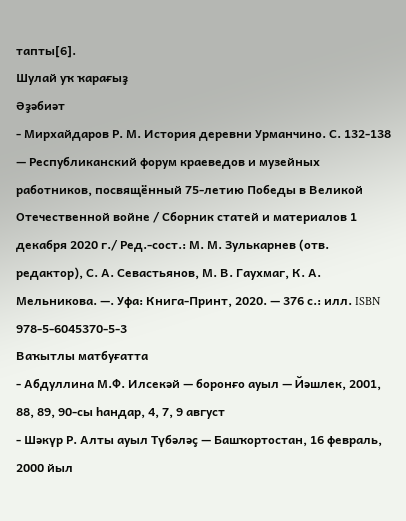тапты[6].
Шулай уҡ ҡарағыҙ
Әҙәбиәт
- Мирхайдаров Р. М. История деревни Урманчино. С. 132-138 — Республиканский форум краеведов и музейных работников, посвящённый 75-летию Победы в Великой Отечественной войне / Сборник статей и материалов 1 декабря 2020 г./ Ред.-сост.: М. М. Зулькарнев (отв. редактор), С. А. Севастьянов, М. В. Гаухмаг, К. А. Мельникова. —. Уфа: Книга-Принт, 2020. — 376 с.: илл. ISBN 978-5-6045370-5-3
Ваҡытлы матбуғатта
- Абдуллина М.Ф. Илсекәй — боронғо ауыл — Йәшлек, 2001, 88, 89, 90-сы һандар, 4, 7, 9 август
- Шәкүр Р. Алты ауыл Түбәләҫ — Башҡортостан, 16 февраль, 2000 йыл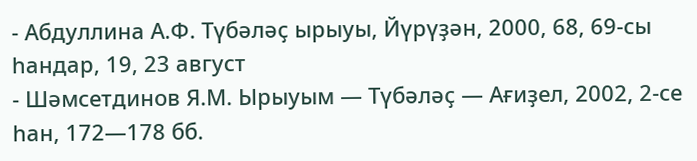- Абдуллина А.Ф. Түбәләҫ ырыуы, Йүрүҙән, 2000, 68, 69-сы һандар, 19, 23 август
- Шәмсетдинов Я.М. Ырыуым — Түбәләҫ — Ағиҙел, 2002, 2-се һан, 172—178 бб.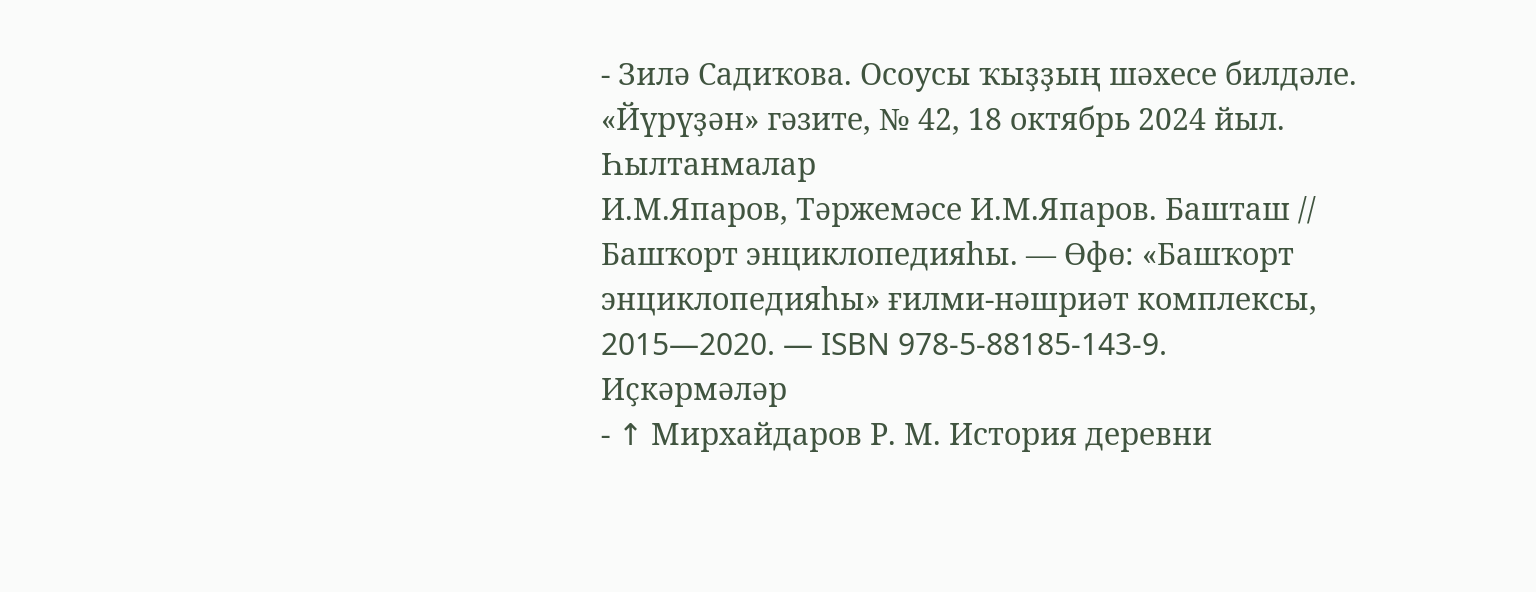- Зилә Садиҡова. Осоусы ҡыҙҙың шәхесе билдәле. «Йүрүҙән» гәзите, № 42, 18 октябрь 2024 йыл.
Һылтанмалар
И.М.Япаров, Тәржемәсе И.М.Япаров. Башташ // Башҡорт энциклопедияһы. — Өфө: «Башҡорт энциклопедияһы» ғилми-нәшриәт комплексы, 2015—2020. — ISBN 978-5-88185-143-9.
Иҫкәрмәләр
- ↑ Мирхайдаров Р. М. История деревни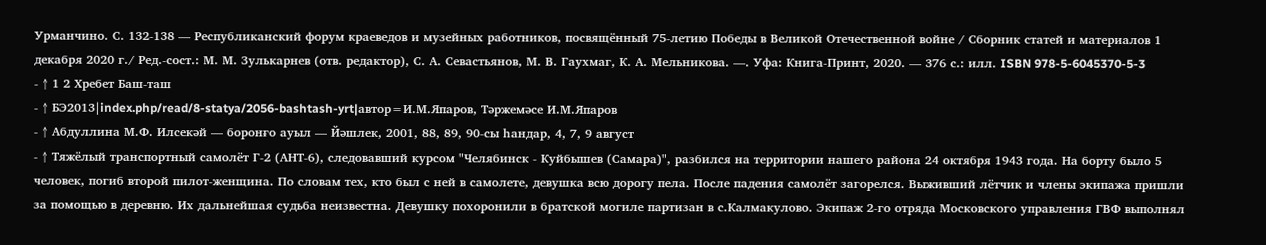Урманчино. С. 132-138 — Республиканский форум краеведов и музейных работников, посвящённый 75-летию Победы в Великой Отечественной войне / Сборник статей и материалов 1 декабря 2020 г./ Ред.-сост.: М. М. Зулькарнев (отв. редактор), С. А. Севастьянов, М. В. Гаухмаг, К. А. Мельникова. —. Уфа: Книга-Принт, 2020. — 376 с.: илл. ISBN 978-5-6045370-5-3
- ↑ 1 2 Хребет Баш-таш
- ↑ БЭ2013|index.php/read/8-statya/2056-bashtash-yrt|автор=И.М.Япаров, Тәржемәсе И.М.Япаров
- ↑ Абдуллина М.Ф. Илсекәй — боронғо ауыл — Йәшлек, 2001, 88, 89, 90-сы һандар, 4, 7, 9 август
- ↑ Тяжёлый транспортный самолёт Г-2 (АНТ-6), следовавший курсом "Челябинск - Куйбышев (Самара)", разбился на территории нашего района 24 октября 1943 года. На борту было 5 человек, погиб второй пилот-женщина. По словам тех, кто был с ней в самолете, девушка всю дорогу пела. После падения самолёт загорелся. Выживший лётчик и члены экипажа пришли за помощью в деревню. Их дальнейшая судьба неизвестна. Девушку похоронили в братской могиле партизан в с.Калмакулово. Экипаж 2-го отряда Московского управления ГВФ выполнял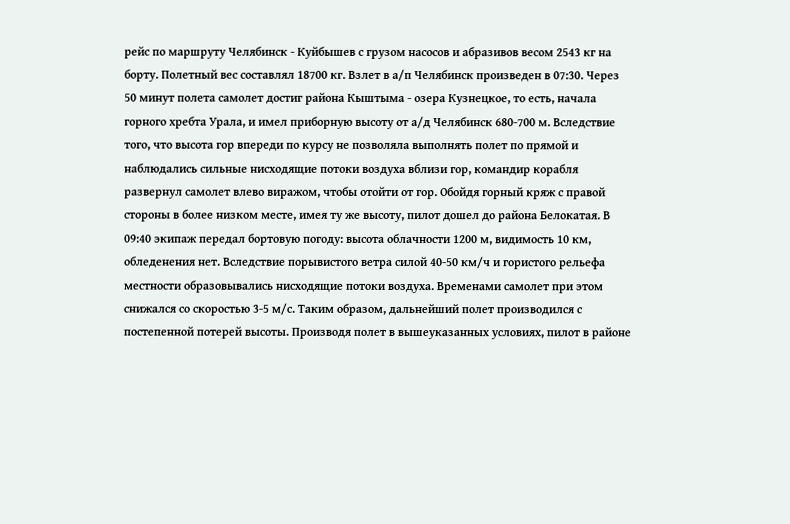рейс по маршруту Челябинск - Куйбышев с грузом насосов и абразивов весом 2543 кг на борту. Полетный вес составлял 18700 кг. Взлет в а/п Челябинск произведен в 07:30. Через 50 минут полета самолет достиг района Кыштыма - озера Кузнецкое, то есть, начала горного хребта Урала, и имел приборную высоту от а/д Челябинск 680-700 м. Вследствие того, что высота гор впереди по курсу не позволяла выполнять полет по прямой и наблюдались сильные нисходящие потоки воздуха вблизи гор, командир корабля развернул самолет влево виражом, чтобы отойти от гор. Обойдя горный кряж с правой стороны в более низком месте, имея ту же высоту, пилот дошел до района Белокатая. В 09:40 экипаж передал бортовую погоду: высота облачности 1200 м, видимость 10 км, обледенения нет. Вследствие порывистого ветра силой 40-50 км/ч и гористого рельефа местности образовывались нисходящие потоки воздуха. Временами самолет при этом снижался со скоростью 3-5 м/с. Таким образом, дальнейший полет производился с постепенной потерей высоты. Производя полет в вышеуказанных условиях, пилот в районе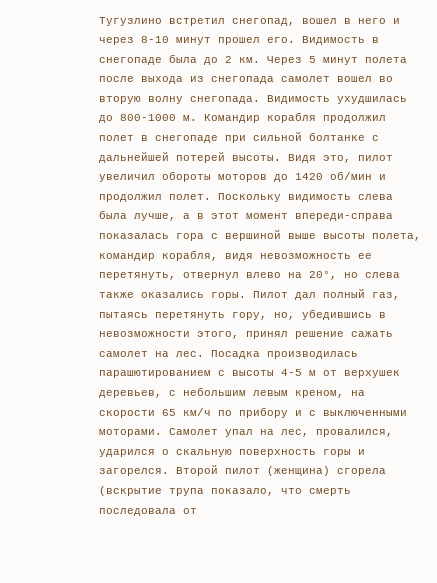Тугузлино встретил снегопад, вошел в него и через 8-10 минут прошел его. Видимость в снегопаде была до 2 км. Через 5 минут полета после выхода из снегопада самолет вошел во вторую волну снегопада. Видимость ухудшилась до 800-1000 м. Командир корабля продолжил полет в снегопаде при сильной болтанке с дальнейшей потерей высоты. Видя это, пилот увеличил обороты моторов до 1420 об/мин и продолжил полет. Поскольку видимость слева была лучше, а в этот момент впереди-справа показалась гора с вершиной выше высоты полета, командир корабля, видя невозможность ее перетянуть, отвернул влево на 20°, но слева также оказались горы. Пилот дал полный газ, пытаясь перетянуть гору, но, убедившись в невозможности этого, принял решение сажать самолет на лес. Посадка производилась парашютированием с высоты 4-5 м от верхушек деревьев, с небольшим левым креном, на скорости 65 км/ч по прибору и с выключенными моторами. Самолет упал на лес, провалился, ударился о скальную поверхность горы и загорелся. Второй пилот (женщина) сгорела (вскрытие трупа показало, что смерть последовала от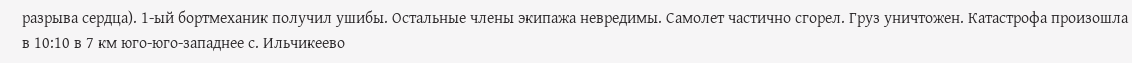разрыва сердца). 1-ый бортмеханик получил ушибы. Остальные члены экипажа невредимы. Самолет частично сгорел. Груз уничтожен. Катастрофа произошла в 10:10 в 7 км юго-юго-западнее с. Ильчикеево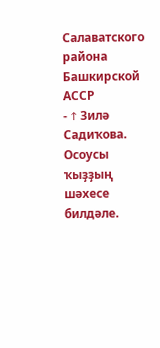Салаватского района Башкирской АССР
- ↑ Зилә Садиҡова. Осоусы ҡыҙҙың шәхесе билдәле.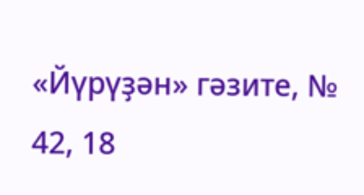«Йүрүҙән» гәзите, № 42, 18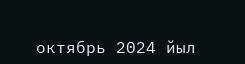октябрь 2024 йыл